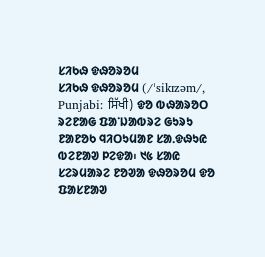ᱥᱤᱠᱷ ᱫᱷᱚᱨᱚᱢ
ᱥᱤᱠᱷ ᱫᱷᱚᱨᱚᱢ (/ˈsikɪzəm/, Punjabi: ਸਿੱਖੀ) ᱫᱚ ᱵᱷᱟᱨᱚᱛ ᱨᱮᱱᱟᱜ ᱯᱟᱸᱡᱟᱵᱨᱮ ᱜᱩᱨᱩ ᱱᱟᱱᱚᱠ ᱧᱤᱛᱩᱢᱟᱱ ᱥᱟᱹᱫᱷᱩᱭ ᱵᱮᱱᱟᱣ ᱞᱮᱫᱟ᱾ ᱑᱕ ᱥᱟᱭ ᱥᱮᱨᱢᱟᱨᱮ ᱱᱚᱣᱟ ᱫᱷᱚᱨᱚᱢ ᱫᱚ ᱯᱟᱥᱱᱟᱣ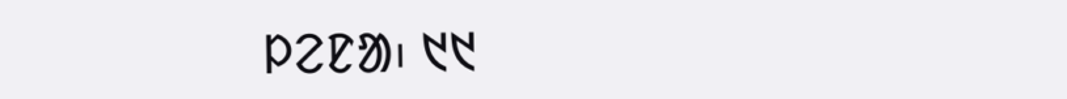ᱞᱮᱱᱟ᱾ ᱑᱑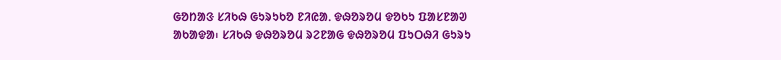ᱜᱚᱴᱟᱝ ᱥᱤᱠᱷ ᱜᱩᱨᱩᱠᱚ ᱱᱤᱭᱟᱹ ᱫᱷᱚᱨᱚᱢ ᱫᱚᱠᱩ ᱯᱟᱥᱱᱟᱣ ᱟᱠᱟᱫᱟ᱾ ᱥᱤᱠᱷ ᱫᱷᱚᱨᱚᱢ ᱨᱮᱱᱟᱜ ᱫᱷᱚᱨᱚᱢ ᱯᱩᱛᱷᱤ ᱜᱩᱨᱩ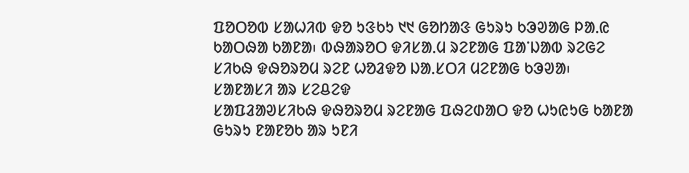ᱯᱚᱛᱚᱵ ᱥᱟᱦᱤᱵ ᱫᱚ ᱩᱝᱠᱩ ᱑᱑ ᱜᱚᱴᱟᱝ ᱜᱩᱨᱩ ᱠᱳᱣᱟᱜ ᱞᱟᱹᱭ ᱠᱟᱛᱷᱟ ᱠᱟᱱᱟ᱾ ᱵᱷᱟᱨᱚᱛ ᱫᱤᱥᱟᱹᱢ ᱨᱮᱱᱟᱜ ᱯᱟᱸᱡᱟᱵ ᱨᱮᱜᱮ ᱥᱤᱠᱷ ᱫᱷᱚᱨᱚᱢ ᱨᱮᱱ ᱦᱚᱲᱫᱚ ᱡᱟᱹᱥᱛᱤ ᱢᱮᱱᱟᱜ ᱠᱳᱣᱟ᱾
ᱥᱟᱱᱟᱥᱤ ᱟᱨ ᱥᱮᱪᱮᱫ
ᱥᱟᱯᱲᱟᱣᱥᱤᱠᱷ ᱫᱷᱚᱨᱚᱢ ᱨᱮᱱᱟᱜ ᱯᱷᱮᱰᱟᱛ ᱫᱚ ᱦᱩᱭᱩᱜ ᱠᱟᱱᱟ ᱜᱩᱨᱩ ᱱᱟᱱᱚᱠ ᱟᱨ ᱩᱱᱤ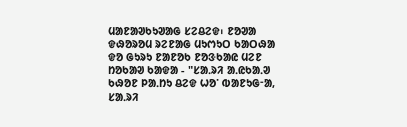ᱢᱟᱱᱟᱣᱠᱩᱣᱟᱜ ᱥᱮᱪᱮᱫ᱾ ᱱᱚᱣᱟ ᱫᱷᱚᱨᱚᱢ ᱨᱮᱱᱟᱜ ᱢᱩᱬᱩᱛ ᱠᱟᱛᱷᱟ ᱫᱚ ᱜᱩᱨᱩ ᱱᱟᱱᱚᱠ ᱱᱚᱝᱠᱟᱭ ᱢᱮᱱ ᱴᱚᱠᱟᱣ ᱠᱟᱫᱟ - "ᱥᱟᱹᱨᱤ ᱟᱹᱭᱠᱟᱹᱣ ᱠᱷᱚᱱ ᱞᱟᱹᱴᱩ ᱪᱮᱫ ᱦᱚᱸ ᱵᱟᱱᱩᱜᱼᱟ, ᱥᱟᱹᱨᱤ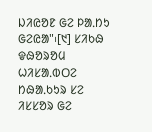ᱡᱤᱭᱚᱱ ᱜᱮ ᱞᱟᱹᱴᱩ ᱜᱮᱭᱟ"᱾[᱑] ᱥᱤᱠᱷ ᱫᱷᱚᱨᱚᱢ ᱦᱤᱥᱟᱹᱵᱛᱮ ᱴᱷᱟᱹᱠᱩᱨ ᱥᱮ ᱤᱥᱥᱚᱨ ᱜᱮ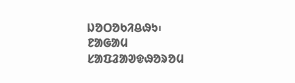ᱡᱚᱛᱚᱠᱤᱪᱷᱩ᱾
ᱱᱟᱜᱟᱢ
ᱥᱟᱯᱲᱟᱣᱫᱷᱚᱨᱚᱢ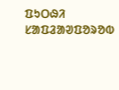ᱯᱩᱛᱷᱤ
ᱥᱟᱯᱲᱟᱣᱯᱚᱨᱚᱵ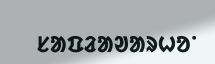ᱥᱟᱯᱲᱟᱣᱟᱨᱦᱚᱸ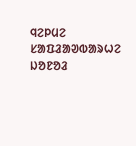ᱧᱮᱞᱢᱮ
ᱥᱟᱯᱲᱟᱣᱵᱟᱨᱦᱮ ᱡᱚᱱᱚᱲ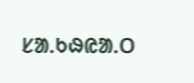ᱥᱟᱹᱠᱷᱭᱟᱹᱛ